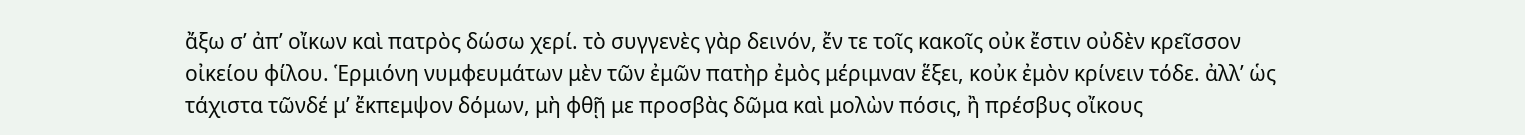ἄξω σ’ ἀπ’ οἴκων καὶ πατρὸς δώσω χερί. τὸ συγγενὲς γὰρ δεινόν, ἔν τε τοῖς κακοῖς οὐκ ἔστιν οὐδὲν κρεῖσσον οἰκείου φίλου. Ἑρμιόνη νυμφευμάτων μὲν τῶν ἐμῶν πατὴρ ἐμὸς μέριμναν ἕξει, κοὐκ ἐμὸν κρίνειν τόδε. ἀλλ’ ὡς τάχιστα τῶνδέ μ’ ἔκπεμψον δόμων, μὴ φθῇ με προσβὰς δῶμα καὶ μολὼν πόσις, ἢ πρέσβυς οἴκους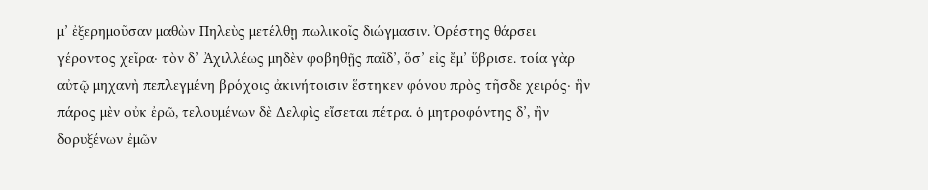μ’ ἐξερημοῦσαν μαθὼν Πηλεὺς μετέλθῃ πωλικοῖς διώγμασιν. Ὀρέστης θάρσει γέροντος χεῖρα· τὸν δ’ Ἀχιλλέως μηδὲν φοβηθῇς παῖδ’, ὅσ’ εἰς ἔμ’ ὕβρισε. τοία γὰρ αὐτῷ μηχανὴ πεπλεγμένη βρόχοις ἀκινήτοισιν ἕστηκεν φόνου πρὸς τῆσδε χειρός· ἣν πάρος μὲν οὐκ ἐρῶ, τελουμένων δὲ Δελφὶς εἴσεται πέτρα. ὁ μητροφόντης δ’, ἢν δορυξένων ἐμῶν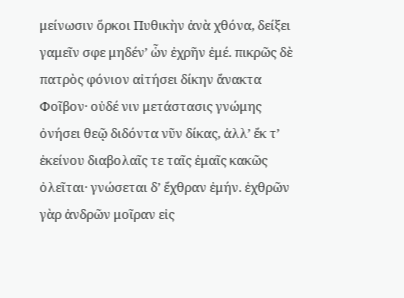μείνωσιν ὅρκοι Πυθικὴν ἀνὰ χθόνα, δείξει γαμεῖν σφε μηδέν’ ὧν ἐχρῆν ἐμέ. πικρῶς δὲ πατρὸς φόνιον αἰτήσει δίκην ἄνακτα Φοῖβον· οὐδέ νιν μετάστασις γνώμης ὀνήσει θεῷ διδόντα νῦν δίκας, ἀλλ’ ἔκ τ’ ἐκείνου διαβολαῖς τε ταῖς ἐμαῖς κακῶς ὀλεῖται· γνώσεται δ’ ἔχθραν ἐμήν. ἐχθρῶν γὰρ ἀνδρῶν μοῖραν εἰς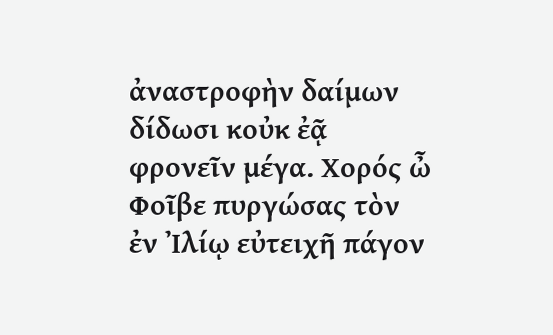ἀναστροφὴν δαίμων δίδωσι κοὐκ ἐᾷ φρονεῖν μέγα. Χορός ὦ Φοῖβε πυργώσας τὸν ἐν Ἰλίῳ εὐτειχῆ πάγον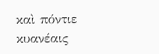καὶ πόντιε κυανέαις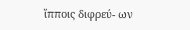ἵπποις διφρεύ- ων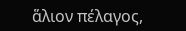ἅλιον πέλαγος,